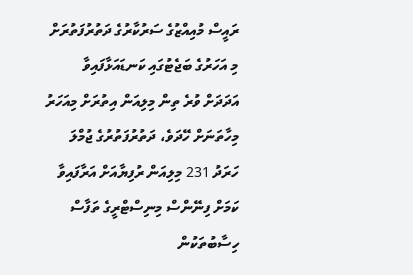ރައީސް މުއިއްޒުގެ ސަރުކާރުގެ ދަތުރުފަތުރަށް މި އަހަރުގެ ބަޖެޓުގައި ކަނޑައަޅާފައިވާ އަދަދަށް ވުރެ ތިން މިލިއަން އިތުރަށް މިއަހަރު މިހާތަނަށް ހޭދަވެ، ދަތުރުފަތުރުގެ ޖުމްލަ ހަރަދު 231 މިލިއަން ރުފިޔާއަށް އަރާފައިވާ ކަމަށް ފިނޭންސް މިނިސްޓްރީގެ ތަފާސް ހިސާބުތަކުން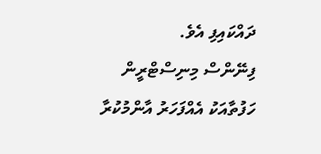ދައްކައިފި އެވެ.
ފިނޭންސް މިނިސްޓްރީން ހަފުތާއަކު އެއްފަހަރު އާންމުކުރާ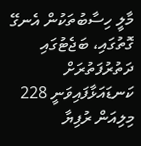މާލީ ހިސާބުތަކުން އެނގޭ ގޮތުގައި، ބަޖެޓުގައި ދަތުރުފަތުރަށް ކަނޑައަޅާފައިވަނީ 228 މިލިއަން ރުފިޔާ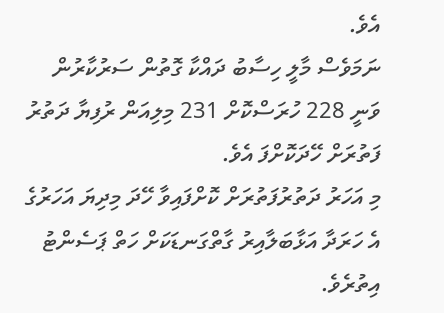އެވެ.
ނަމަވެސް މާލީ ހިސާބު ދައްކާ ގޮތުން ސަރުކާރުން ވަނީ 228 ހުރަސްކޮށް 231 މިލިއަން ރުފިޔާ ދަތުރު ފަތުރަށް ހޭދަކޮށްފަ އެވެ.
މި އަހަރު ދަތުރުފަތުރަށް ކޮށްފައިވާ ހޭދަ މިދިޔަ އަހަރުގެ އެ ހަރަދާ އަޅާބަލާއިރު ގާތްގަނޑަކަށް ހަތް ޕަސެންޓު އިތުރެވެ.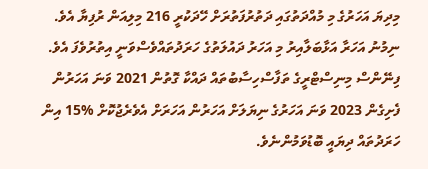މިދިޔަ އަހަރުގެ މި މުއްދަތުގައި ދަތުރުފަތުރަށް ހޭދަކުރީ 216 މިލިއަން ރުފިޔާ އެވެ.
ނިމުނު އަހަރާ އަޅާބަލާއިރު މި އަހަރު ދައުލަތުގެ ހަރަދުތައްވެސްވަނީ އިތުރުވެފަ އެވެ. ފިނޭންސް މިނިސްޓްރީގެ ތަފާސްހިސާބުތައް ދައްކާ ގޮތުން 2021 ވަނަ އަހަރުން ފެށިގެން 2023 ވަނަ އަހަރުގެ ނިޔަލަށް އަހަރުން އަހަރަށް އެވެރެޖުކޮށް %15 އިން ހަރަދުތައް ދިޔައީ ބޮޑުވަމުންނެވެ.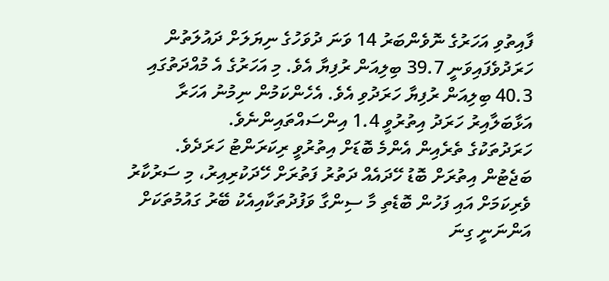ފާއިތުވި އަހަރުގެ ނޮވެންބަރު 14 ވަނަ ދުވަހުގެ ނިޔަލަށް ދައުލަތުން ހަރަދުވެފައިވަނީ 39.7 ބިލިއަން ރުފިޔާ އެވެ. މި އަހަރުގެ އެ މުއްދަތުގައި 40.3 ބިލިއަން ރުފިޔާ ހަރަދުވި އެވެ. އެހެންކަމުން ނިމުނު އަހަރާ އަޅާބަލާއިރު ހަރަދު އިތުރުވީ 1.4 އިންސައްތައިންނެވެ.
ހަރަދުތަކުގެ ތެރެއިން އެންމެ ބޮޑަށް އިތުރުވީ ރިކަރަންޓު ހަރަދެވެ.
ބަޖެޓުން އިތުރަށް ބޮޑު ހޭދައެއް ދަތުރު ފަތުރަށް ހޭދަކުރިއިރު، މި ސަރުކާރު ވެރިކަމަށް އައި ފަހުން ބޮޑެތި މާ ސިންގާ ވަފުދުތަކާއިއެކު ބޭރު ގައުމުތަކަށް އަންނަނީ ގިނަ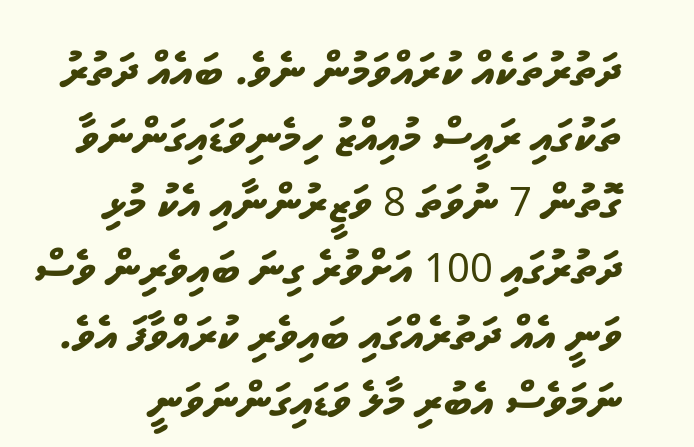ދަތުރުތަކެއް ކުރައްވަމުން ނެވެ. ބައެއް ދަތުރު ތަކުގައި ރައީސް މުއިއްޒު ހިމެނިވަޑައިގަންނަވާ ގޮތުން 7 ނުވަތަ 8 ވަޒީރުންނާއި އެކު މުޅި ދަތުރުގައި 100 އަށްވުރެ ގިނަ ބައިވެރިން ވެސް ވަނީ އެއް ދަތުރެއްގައި ބައިވެރި ކުރައްވާފަ އެވެ.
ނަމަވެސް އެބުރި މާލެ ވަޑައިގަންނަވަނީ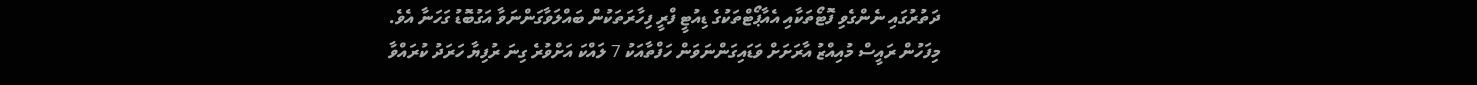ދަތުރުގައި ނެންގެވި ފޮޓޯތަކާއި އެއާޕޯޓްތަކުގެ ޑިއުޓީ ފްރީ ފިހާރަތަކުން ބައްލަވާގަންނަވާ އަގުބޮޑު ގަހަނާ އެވެ.
މިފަހުން ރައީސް މުއިއްޒު އާރަށަށް ވަޑައިގަންނަވަން ހަފްތާއަކު 7 ލައްކަ އަށްވުރެ ގިނަ ރުފިޔާ ހަރަދު ކުރައްވާ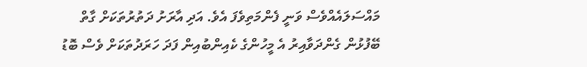މައްސަލައެއްވެސް ވަނީ ފެންމަތިވެފަ އެވެ. އަދި އާރަށު ދަތުރުތަކަށް ގާތް ބޭފުޅުން ގެންދަވާއިރު އެ މީހުންގެ ކެއިންބުއިން ފަދަ ހަރަދުތަކަށް ވެސް ބޮޑު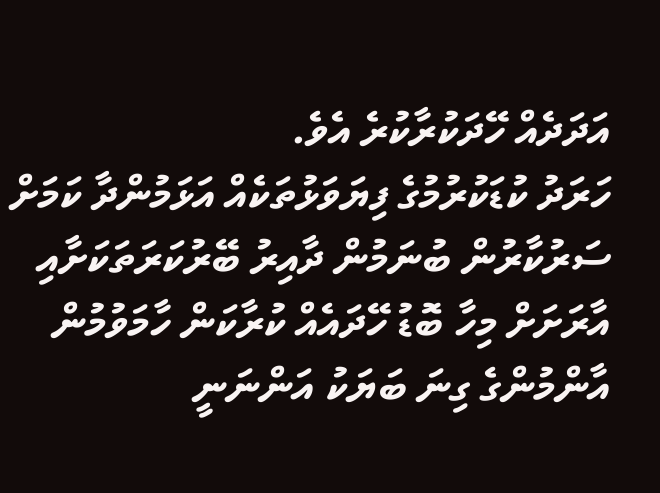އަދަދެއް ހޭދަކުރާކުރެ އެވެ.
ހަރަދު ކުޑަކުރުމުގެ ފިޔަވަޅުތަކެއް އަޅަމުންދާ ކަމަށް ސަރުކާރުން ބުނަމުން ދާއިރު ބޭރުކަރަތަކަށާއި އާރަށަށް މިހާ ބޮޑު ހޭދައެއް ކުރާކަން ހާމަވުމުން އާންމުންގެ ގިނަ ބަޔަކު އަންނަނީ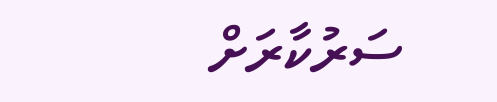ސަރުކާރަށް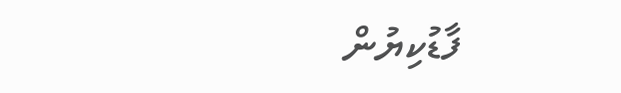ފާޑުކިޔުން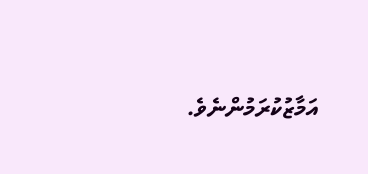އަމާޒުކުރަމުންނެވެ.